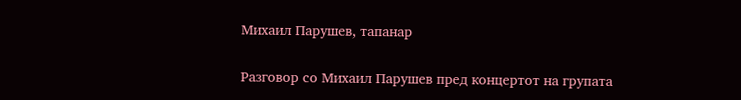Михаил Парушев, тапанар

Разговор со Михаил Парушев пред концертот на групата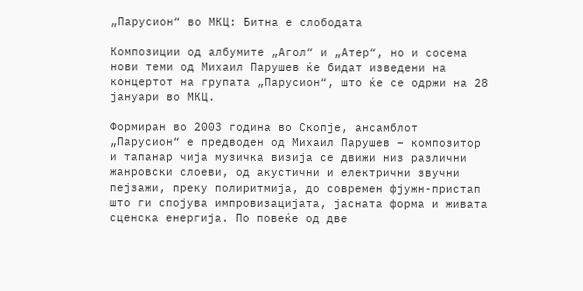„Парусион“ во МКЦ: Битна е слободата

Композиции од албумите „Агол“ и „Атер“, но и сосема нови теми од Михаил Парушев ќе бидат изведени на концертот на групата „Парусион“, што ќе се одржи на 28 јануари во МКЦ.

Формиран во 2003 година во Скопје, ансамблот „Парусион“ е предводен од Михаил Парушев – композитор и тапанар чија музичка визија се движи низ различни жанровски слоеви, од акустични и електрични звучни пејзажи, преку полиритмија, до современ фјужн-пристап што ги спојува импровизацијата, јасната форма и живата сценска енергија. По повеќе од две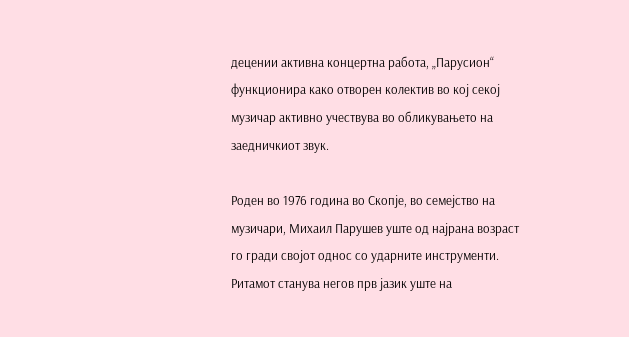децении активна концертна работа, „Парусион“ функционира како отворен колектив во кој секој музичар активно учествува во обликувањето на заедничкиот звук.

Роден во 1976 година во Скопје, во семејство на музичари, Михаил Парушев уште од најрана возраст го гради својот однос со ударните инструменти. Ритамот станува негов прв јазик уште на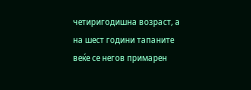четиригодишна возраст, а на шест години тапаните веќе се негов примарен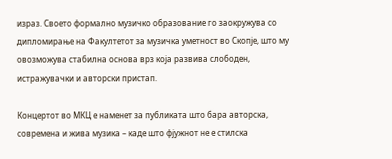израз. Своето формално музичко образование го заокружува со дипломирање на Факултетот за музичка уметност во Скопје, што му овозможува стабилна основа врз која развива слободен, истражувачки и авторски пристап.

Концертот во МКЦ е наменет за публиката што бара авторска, современа и жива музика – каде што фјужнот не е стилска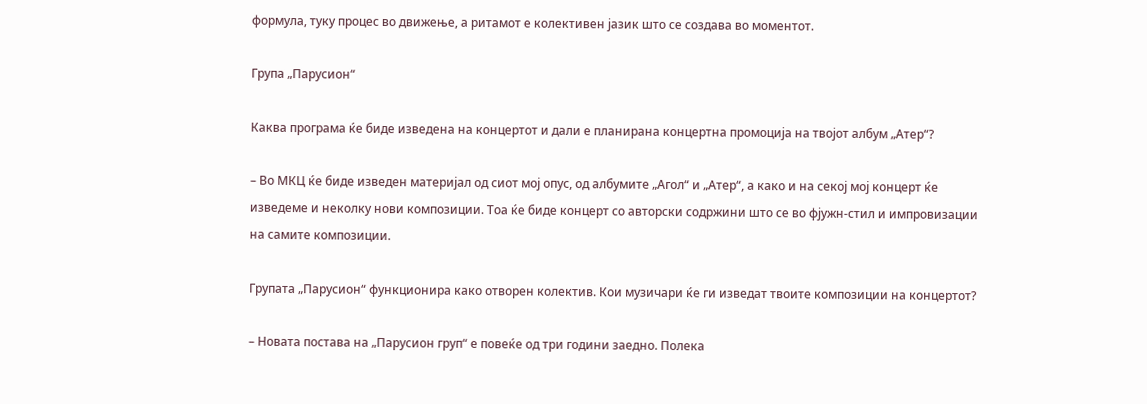формула, туку процес во движење, а ритамот е колективен јазик што се создава во моментот.

Група „Парусион“

Каква програма ќе биде изведена на концертот и дали е планирана концертна промоција на твојот албум „Атер“?

– Во МКЦ ќе биде изведен материјал од сиот мој опус, од албумите „Агол“ и „Атер“, а како и на секој мој концерт ќе изведеме и неколку нови композиции. Тоа ќе биде концерт со авторски содржини што се во фјужн-стил и импровизации на самите композиции.

Групата „Парусион“ функционира како отворен колектив. Кои музичари ќе ги изведат твоите композиции на концертот?

– Новата постава на „Парусион груп“ е повеќе од три години заедно. Полека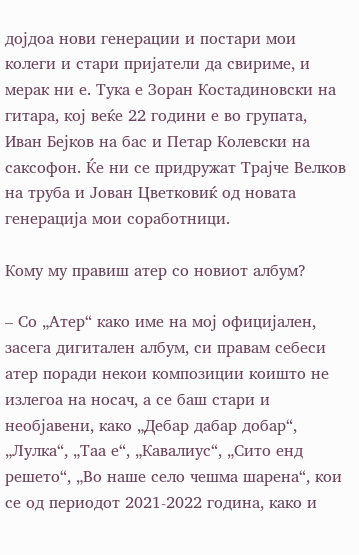дојдоа нови генерации и постари мои колеги и стари пријатели да свириме, и мерак ни е. Тука е Зоран Костадиновски на гитара, кој веќе 22 години е во групата, Иван Бејков на бас и Петар Колевски на саксофон. Ќе ни се придружат Трајче Велков на труба и Јован Цветковиќ од новата генерација мои соработници.

Кому му правиш атер со новиот албум?

– Со „Атер“ како име на мој официјален, засега дигитален албум, си правам себеси атер поради некои композиции коишто не излегоа на носач, а се баш стари и необјавени, како „Дебар дабар добар“, „Лулка“, „Таа е“, „Кавалиус“, „Сито енд решето“, „Во наше село чешма шарена“, кои се од периодот 2021-2022 година, како и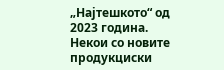„Најтешкото“ од 2023 година. Некои со новите продукциски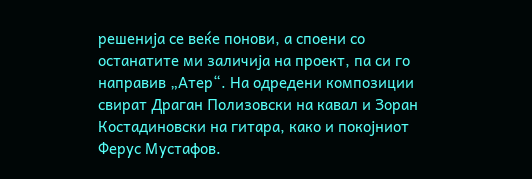решенија се веќе понови, а споени со останатите ми заличија на проект, па си го направив „Атер“. На одредени композиции свират Драган Полизовски на кавал и Зоран Костадиновски на гитара, како и покојниот Ферус Мустафов.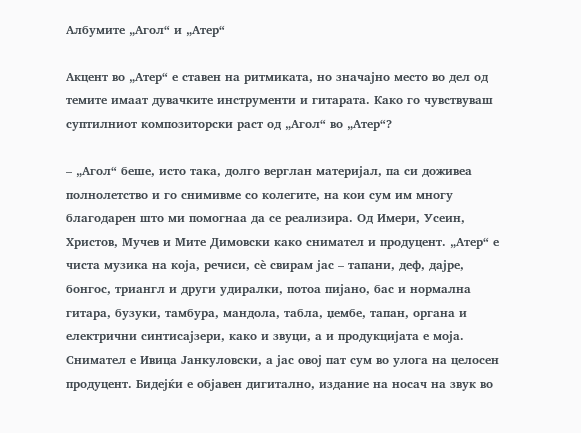Албумите „Агол“ и „Атер“

Акцент во „Атер“ е ставен на ритмиката, но значајно место во дел од темите имаат дувачките инструменти и гитарата. Како го чувствуваш суптилниот композиторски раст од „Агол“ во „Атер“?

– „Агол“ беше, исто така, долго верглан материјал, па си доживеа полнолетство и го снимивме со колегите, на кои сум им многу благодарен што ми помогнаа да се реализира. Од Имери, Усеин, Христов, Мучев и Мите Димовски како снимател и продуцент. „Атер“ е чиста музика на која, речиси, сѐ свирам јас – тапани, деф, дајре, бонгос, триангл и други удиралки, потоа пијано, бас и нормална гитара, бузуки, тамбура, мандола, табла, џембе, тапан, органа и електрични синтисајзери, како и звуци, а и продукцијата е моја. Снимател е Ивица Јанкуловски, а јас овој пат сум во улога на целосен продуцент. Бидејќи е објавен дигитално, издание на носач на звук во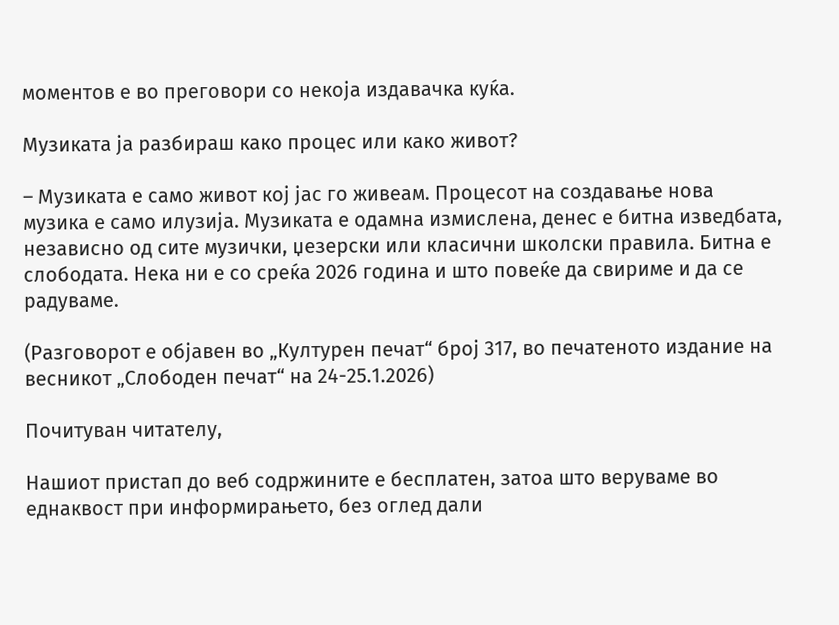моментов е во преговори со некоја издавачка куќа.

Музиката ја разбираш како процес или како живот?

– Музиката е само живот кој јас го живеам. Процесот на создавање нова музика е само илузија. Музиката е одамна измислена, денес е битна изведбата, независно од сите музички, џезерски или класични школски правила. Битна е слободата. Нека ни е со среќа 2026 година и што повеќе да свириме и да се радуваме.

(Разговорот е објавен во „Културен печат“ број 317, во печатеното издание на весникот „Слободен печат“ на 24-25.1.2026)

Почитуван читателу,

Нашиот пристап до веб содржините е бесплатен, затоа што веруваме во еднаквост при информирањето, без оглед дали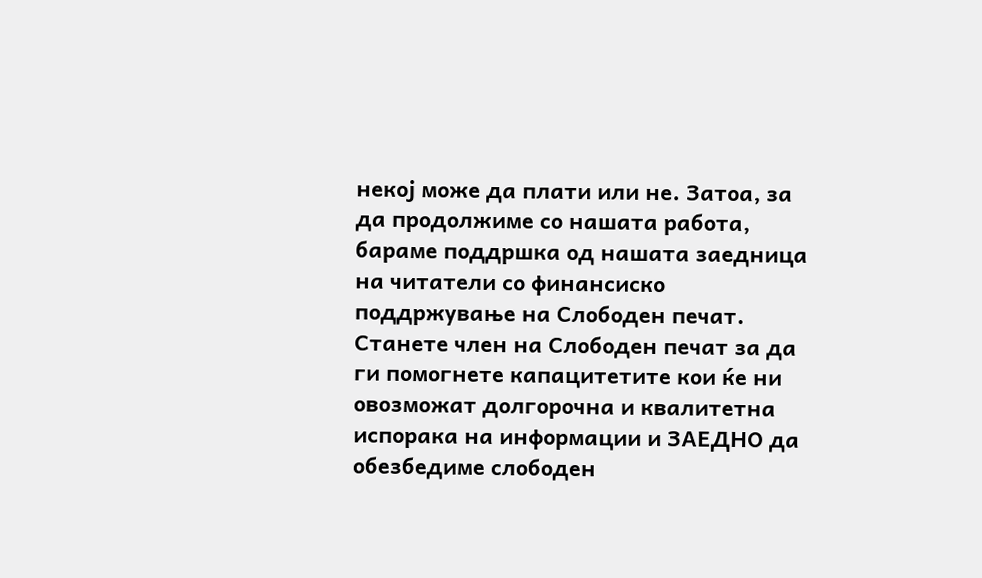некој може да плати или не. Затоа, за да продолжиме со нашата работа, бараме поддршка од нашата заедница на читатели со финансиско поддржување на Слободен печат. Станете член на Слободен печат за да ги помогнете капацитетите кои ќе ни овозможат долгорочна и квалитетна испорака на информации и ЗАЕДНО да обезбедиме слободен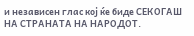и независен глас кој ќе биде СЕКОГАШ НА СТРАНАТА НА НАРОДОТ.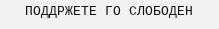ПОДДРЖЕТЕ ГО СЛОБОДЕН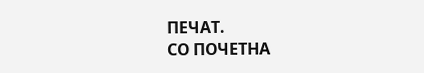ПЕЧАТ.
СО ПОЧЕТНА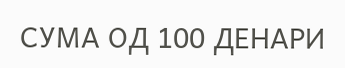СУМА ОД 100 ДЕНАРИ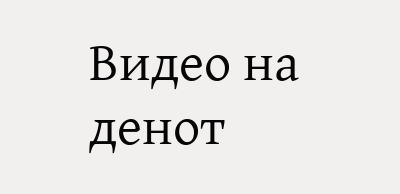Видео на денот